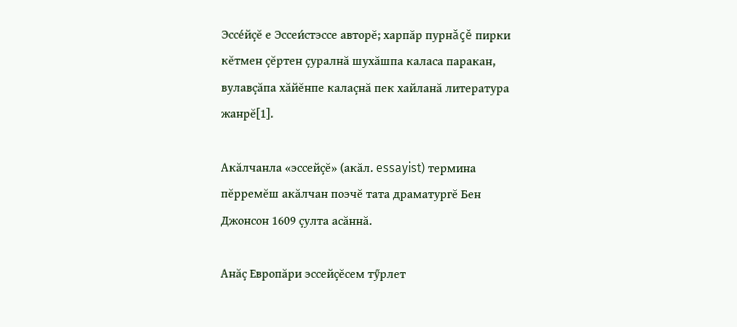Эссе́йçĕ е Эссеи́стэссе авторĕ; харпăр пурнăçĕ пирки кĕтмен çĕртен çуралнă шухăшпа каласа паракан, вулавçăпа хăйĕнпе калаçнă пек хайланă литература жанрĕ[1].

Акăлчанла «эссейçĕ» (акăл. essayist) термина пĕрремĕш акăлчан поэчĕ тата драматургĕ Бен Джонсон 1609 çулта асăннă.

Анăç Европăри эссейçĕсем тӳрлет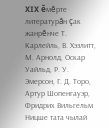XIX ĕмĕрте литературăн çак жанрĕнче Т. Карлейль, В. Хэзлитт, М. Арнолд, Оскар Уайльд, Р. У. Эмерсон, Г. Д. Торо, Артур Шопенгауэр, Фридрих Вильгельм Ницше тата чылай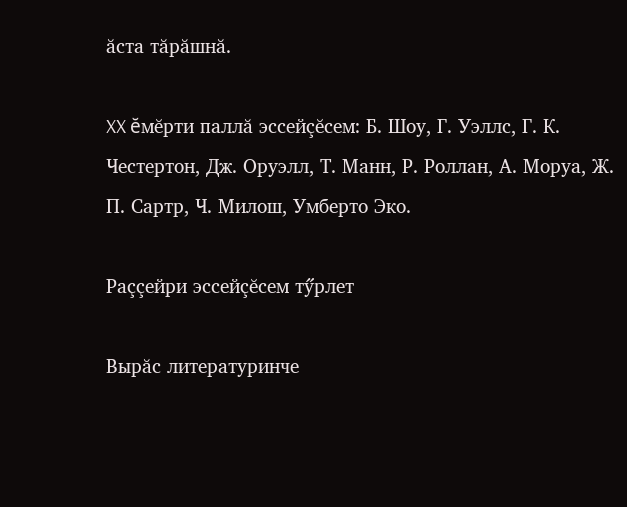ăста тăрăшнă.

XX ĕмĕрти паллă эссейçĕсем: Б. Шоу, Г. Уэллс, Г. К. Честертон, Дж. Оруэлл, Т. Манн, Р. Роллан, А. Моруа, Ж. П. Сартр, Ч. Милош, Умберто Эко.

Раççейри эссейçĕсем тӳрлет

Вырăс литературинче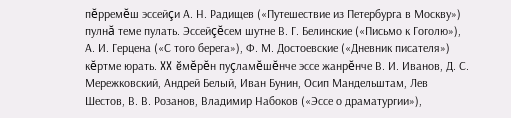пĕрремĕш эссейçи А. Н. Радищев («Путешествие из Петербурга в Москву») пулнă теме пулать. Эссейçĕсем шутне В. Г. Белинские («Письмо к Гоголю»), А. И. Герцена («С того берега»), Ф. М. Достоевские («Дневник писателя») кĕртме юрать. XX ĕмĕрĕн пуçламĕшĕнче эссе жанрĕнче В. И. Иванов, Д. С. Мережковский, Андрей Белый, Иван Бунин, Осип Мандельштам, Лев Шестов, В. В. Розанов, Владимир Набоков («Эссе о драматургии»),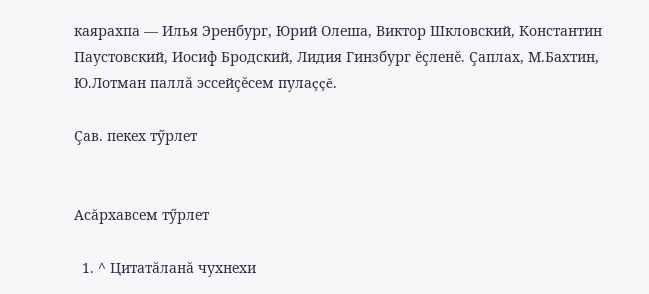каярахпа — Илья Эренбург, Юрий Олеша, Виктор Шкловский, Константин Паустовский, Иосиф Бродский, Лидия Гинзбург ĕçленĕ. Çаплах, М.Бахтин, Ю.Лотман паллă эссейçĕсем пулаççĕ.

Çав. пекех тӳрлет


Асăрхавсем тӳрлет

  1. ^ Цитатăланă чухнехи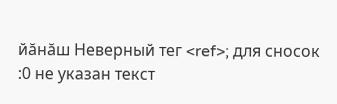йăнăш Неверный тег <ref>; для сносок :0 не указан текст